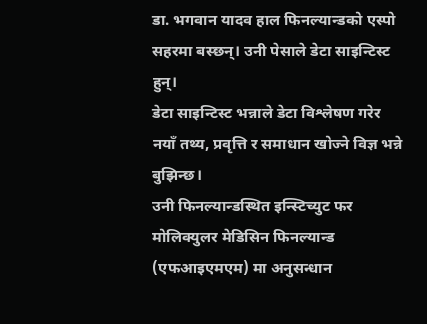डा. भगवान यादव हाल फिनल्यान्डको एस्पो सहरमा बस्छन्। उनी पेसाले डेटा साइन्टिस्ट हुन्।
डेटा साइन्टिस्ट भन्नाले डेटा विश्लेषण गरेर नयाँ तथ्य, प्रवृत्ति र समाधान खोज्ने विज्ञ भन्ने बुझिन्छ।
उनी फिनल्यान्डस्थित इन्स्टिच्युट फर मोलिक्युलर मेडिसिन फिनल्यान्ड (एफआइएमएम) मा अनुसन्धान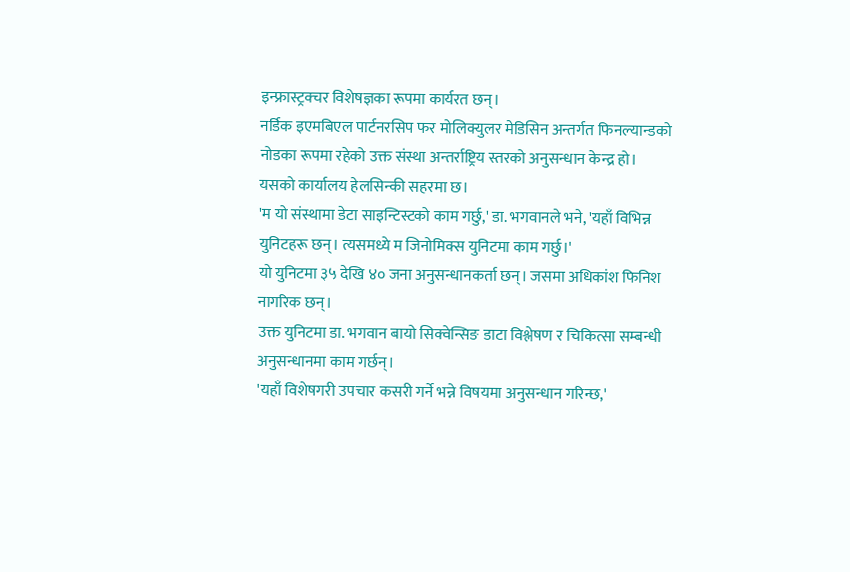इन्फ्रास्ट्रक्चर विशेषज्ञका रूपमा कार्यरत छन्।
नर्डिक इएमबिएल पार्टनरसिप फर मोलिक्युलर मेडिसिन अन्तर्गत फिनल्यान्डको नोडका रूपमा रहेको उक्त संस्था अन्तर्राष्ट्रिय स्तरको अनुसन्धान केन्द्र हो।
यसको कार्यालय हेलसिन्की सहरमा छ।
'म यो संस्थामा डेटा साइन्टिस्टको काम गर्छु,' डा. भगवानले भने, 'यहाँ विभिन्न युनिटहरू छन्। त्यसमध्ये म जिनोमिक्स युनिटमा काम गर्छु।'
यो युनिटमा ३५ देखि ४० जना अनुसन्धानकर्ता छन्। जसमा अधिकांश फिनिश नागरिक छन्।
उक्त युनिटमा डा. भगवान बायो सिक्वेन्सिङ डाटा विश्लेषण र चिकित्सा सम्बन्धी अनुसन्धानमा काम गर्छन्।
'यहाँ विशेषगरी उपचार कसरी गर्ने भन्ने विषयमा अनुसन्धान गरिन्छ,'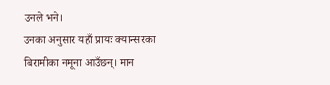उनले भने।
उनका अनुसार यहाँ प्रायः क्यान्सरका बिरामीका नमूना आउँछन्। मान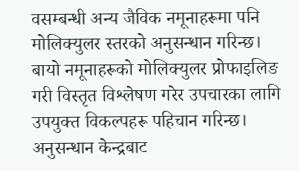वसम्बन्धी अन्य जैविक नमूनाहरूमा पनि मोलिक्युलर स्तरको अनुसन्धान गरिन्छ।
बायो नमूनाहरूको मोलिक्युलर प्रोफाइलिङ गरी विस्तृत विश्लेषण गरेर उपचारका लागि उपयुक्त विकल्पहरू पहिचान गरिन्छ।
अनुसन्धान केन्द्रबाट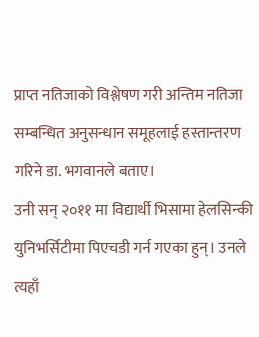प्राप्त नतिजाको विश्लेषण गरी अन्तिम नतिजा सम्बन्धित अनुसन्धान समूहलाई हस्तान्तरण गरिने डा. भगवानले बताए।
उनी सन् २०११ मा विद्यार्थी भिसामा हेलसिन्की युनिभर्सिटीमा पिएचडी गर्न गएका हुन्। उनले त्यहाँ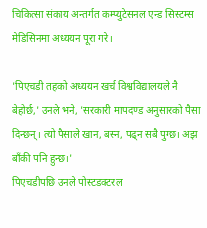चिकित्सा संकाय अन्तर्गत कम्प्युटेसनल एन्ड सिस्टम्स मेडिसिनमा अध्ययन पूरा गरे।

'पिएचडी तहको अध्ययन खर्च विश्वविद्यालयले नै बेहोर्छ,' उनले भने, 'सरकारी मापदण्ड अनुसारको पैसा दिन्छन्। त्यो पैसाले खान, बस्न, पढ्न सबै पुग्छ। अझ बाँकी पनि हुन्छ।'
पिएचडीपछि उनले पोस्टडक्टरल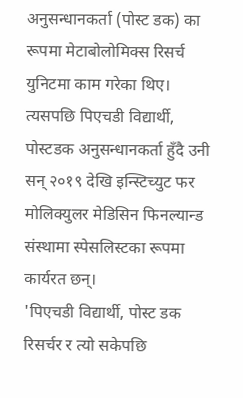अनुसन्धानकर्ता (पोस्ट डक) का रूपमा मेटाबोलोमिक्स रिसर्च युनिटमा काम गरेका थिए। त्यसपछि पिएचडी विद्यार्थी, पोस्टडक अनुसन्धानकर्ता हुँदै उनी सन् २०१९ देखि इन्स्टिच्युट फर मोलिक्युलर मेडिसिन फिनल्यान्ड संस्थामा स्पेसलिस्टका रूपमा कार्यरत छन्।
'पिएचडी विद्यार्थी, पोस्ट डक रिसर्चर र त्यो सकेपछि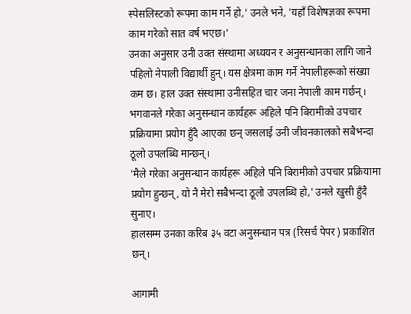स्पेसलिस्टको रूपमा काम गर्ने हो,' उनले भने, 'यहाँ विशेषज्ञका रूपमा काम गरेको सात वर्ष भएछ।'
उनका अनुसार उनी उक्त संस्थामा अध्ययन र अनुसन्धानका लागि जाने पहिलो नेपाली विद्यार्थी हुन्। यस क्षेत्रमा काम गर्ने नेपालीहरूको संख्या कम छ। हाल उक्त संस्थामा उनीसहित चार जना नेपाली काम गर्छन्।
भगवानले गरेका अनुसन्धान कार्यहरू अहिले पनि बिरामीको उपचार प्रक्रियामा प्रयोग हुँदै आएका छन् जसलाई उनी जीवनकालको सबैभन्दा ठूलो उपलब्धि मान्छन्।
'मैले गरेका अनुसन्धान कार्यहरू अहिले पनि बिरामीको उपचार प्रक्रियामा प्रयोग हुन्छन्, यो नै मेरो सबैभन्दा ठूलो उपलब्धि हो,' उनले खुसी हुँदै सुनाए।
हालसम्म उनका करिब ३५ वटा अनुसन्धान पत्र (रिसर्च पेपर) प्रकाशित छन्।

आगामी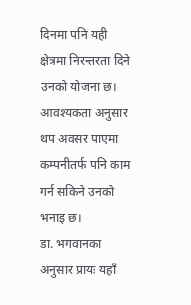दिनमा पनि यही क्षेत्रमा निरन्तरता दिने उनको योजना छ। आवश्यकता अनुसार थप अवसर पाएमा कम्पनीतर्फ पनि काम गर्न सकिने उनको भनाइ छ।
डा. भगवानका अनुसार प्रायः यहाँ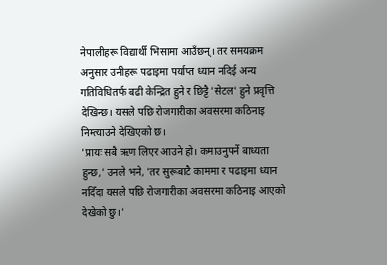नेपालीहरू विद्यार्थी भिसामा आउँछन्। तर समयक्रम अनुसार उनीहरू पढाइमा पर्याप्त ध्यान नदिई अन्य गतिविधितर्फ बढी केन्द्रित हुने र छिट्टै 'सेटल' हुने प्रवृत्ति देखिन्छ। यसले पछि रोजगारीका अवसरमा कठिनाइ निम्त्याउने देखिएको छ।
'प्रायः सबै ऋण लिएर आउने हो। कमाउनुपर्ने बाध्यता हुन्छ,' उनले भने, 'तर सुरूबाटै काममा र पढाइमा ध्यान नदिँदा यसले पछि रोजगारीका अवसरमा कठिनाइ आएको देखेको छु।'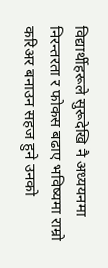विद्यार्थीहरूले सुरूदेखि नै अध्ययनमा निरन्तरता र फोकस बढाए भविष्यमा राम्रो करिअर बनाउन सहज हुने उनको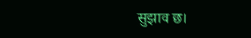सुझाव छ।